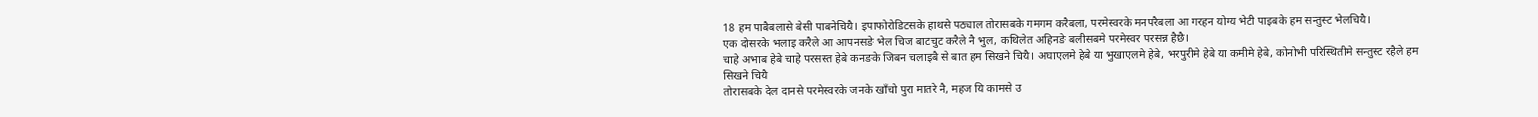18 हम पाबैबलासे बेसी पाबनेचियै। इपाफोरोडिटसके हाथसे पठ्याल तोरासबके गमगम करैबला, परमेस्वरके मनपरैबला आ गरहन योग्य भेटी पाइबके हम सन्तुस्ट भेलचियै।
एक दोसरके भलाइ करैले आ आपनसङे भेल चिज बाटचुट करैले नै भुल, कथिलेत अहिनङे बलीसबमे परमेस्वर परसन्न हैछै।
चाहे अभाब हेबे चाहे परसस्त हेबे कनङके जिबन चलाइबै से बात हम सिखने चियै। अघाएलमे हेबे या भुखाएलमे हेबे, भरपुरीमे हेबे या कमीमे हेबे, कोनोभी परिस्थितीमे सन्तुस्ट रहैले हम सिखने चियै
तोरासबके देल दानसे परमेस्वरके जनके खाँचो पुरा मातरे नै, महज यि कामसे उ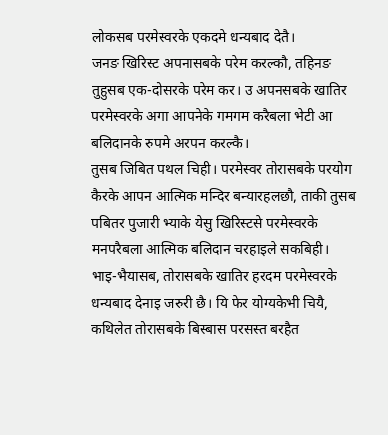लोकसब परमेस्वरके एकदमे धन्यबाद देतै।
जनङ खिरिस्ट अपनासबके परेम करल्कौ, तहिनङ तुहुसब एक-दोसरके परेम कर। उ अपनसबके खातिर परमेस्वरके अगा आपनेके गमगम करैबला भेटी आ बलिदानके रुपमे अरपन करल्कै।
तुसब जिबित पथल चिही। परमेस्वर तोरासबके परयोग कैरके आपन आत्मिक मन्दिर बन्यारहलछौ, ताकी तुसब पबितर पुजारी भ्याके येसु खिरिस्टसे परमेस्वरके मनपरैबला आत्मिक बलिदान चरहाइले सकबिही।
भाइ-भैयासब, तोरासबके खातिर हरदम परमेस्वरके धन्यबाद देनाइ जरुरी छै। यि फेर योग्यकेभी चियै, कथिलेत तोरासबके बिस्बास परसस्त बरहैत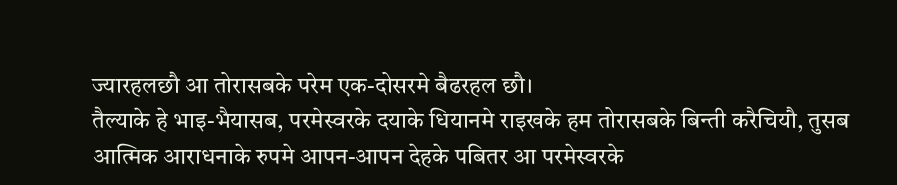ज्यारहलछौ आ तोरासबके परेम एक-दोसरमे बैढरहल छौ।
तैल्याके हे भाइ-भैयासब, परमेस्वरके दयाके धियानमे राइखके हम तोरासबके बिन्ती करैचियौ, तुसब आत्मिक आराधनाके रुपमे आपन-आपन देहके पबितर आ परमेस्वरके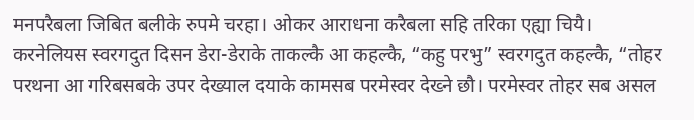मनपरैबला जिबित बलीके रुपमे चरहा। ओकर आराधना करैबला सहि तरिका एह्या चियै।
करनेलियस स्वरगदुत दिसन डेरा-डेराके ताकल्कै आ कहल्कै, “कहु परभु” स्वरगदुत कहल्कै, “तोहर परथना आ गरिबसबके उपर देख्याल दयाके कामसब परमेस्वर देख्ने छौ। परमेस्वर तोहर सब असल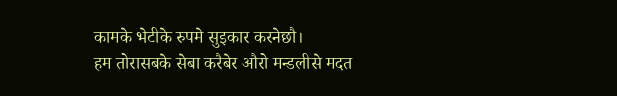कामके भेटीके रुपमे सुइकार करनेछौ।
हम तोरासबके सेबा करैबेर औरो मन्डलीसे मदत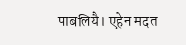पाबलियै। एहेन मदत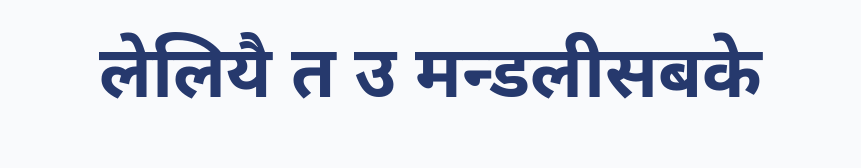लेलियै त उ मन्डलीसबके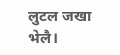लुटल जखा भेलै।